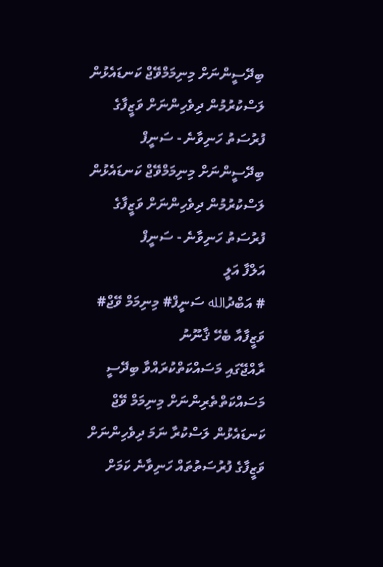ބިދޭސީންނަށް މިނިމަމްވޭޖް ކަނޑައެޅުން ލަސްކުރުމުން ދިވެހިންނަށް ވަޒީފާގެ ފުރުސަތު ހަނިވާނެ - ސަނީފް
ބިދޭސީންނަށް މިނިމަމްވޭޖް ކަނޑައެޅުން ލަސްކުރުމުން ދިވެހިންނަށް ވަޒީފާގެ ފުރުސަތު ހަނިވާނެ - ސަނީފް
އަލްފާ އަލީ
# އަބްދުالله ސަނީފް# މިނިމަމް ވޭޖް# ވަޒީފާއާ ބެހޭ ޤާނޫނު
ރާއްޖޭގައި މަސައްކަތްކުރައްވާ ބިދޭސީ މަސައްކަތްތެރިންނަށް މިނިމަމް ވޭޖް ކަނޑައެޅުން ލަސްކުރާ ނަމަ ދިވެހިންނަށް ވަޒީފާގެ ފުރުސަތުތައް ހަނިވާނެ ކަމަށް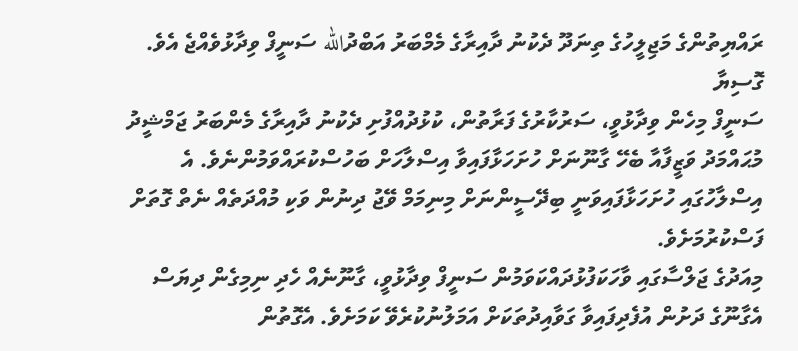ރައްޔިތުންގެ މަޖިލީހުގެ ތިނަދޫ ދެކުނު ދާއިރާގެ މެމްބަރު އަބްދުالله ސަނީފް ވިދާޅުވެއްޖެ އެވެ.
ގޮސިޔާ
ސަނީފް މިހެން ވިދާޅުވީ، ސަރުކާރުގެ ފަރާތުން، ކުޅުދުއްފުށި ދެކުނު ދާއިރާގެ މެންބަރު ޖަމްޝީދު މުޙައްމަދު ވަޒީފާއާ ބެހޭ ގާނޫނަށް ހުށަހަޅާފައިވާ އިސްލާހަށް ބަހުސްކުރައްވަމުންނެވެ. އެ އިސްލާހުގައި ހުށަހަޅާފައިވަނީ ބިދޭސީންނަށް މިނިމަމް ވޭޖު ދިނުން ވަކި މުއްދަތެއް ނެތް ގޮތަށް ފަސްކުރުމަށެވެ.
މިއަދުގެ ޖަލްސާގައި ވާހަކަފުޅުދައްކަވަމުން ސަނީފް ވިދާޅުވީ، ގާނޫނެއް ހެދި ނިމިގެން ދިޔަސް އެގާނޫގެ ދަށުން އުފެދިފައިވާ ގަވާއިދުތަކަށް އަމަލުނުކުރެވޭ ކަމަށެވެ. އެގޮތުން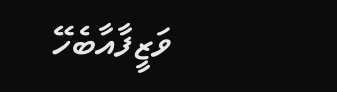ވަޒީފާއާބެހޭ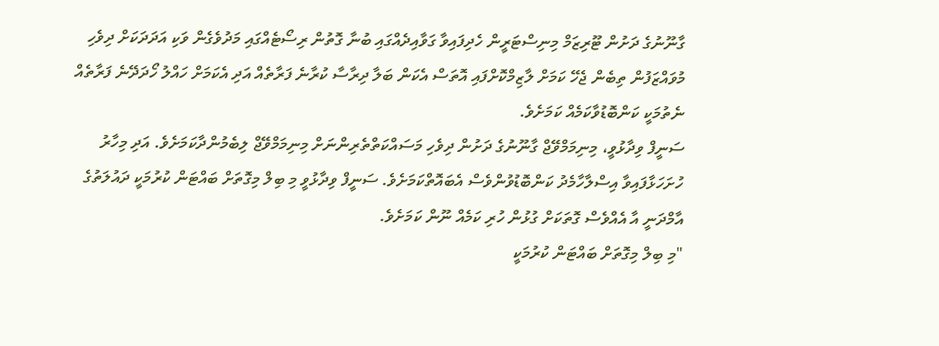ގާނޫނުގެ ދަށުން ޓޫރިޒަމް މިނިސްޓަރީން ހެދިފައިވާ ގަވާއިދެއްގައި ބުނާ ގޮތުން ރިސޯޓެއްގައި މަދުވެގެން ވަކި އަދަދަކަށް ދިވެހި މުވައްޒަފުން ތިބެން ޖެހޭ ކަމަށް ލާޒިމްކޮށްފައި އޮތަސް އެކަން ބަލާ ދިރާސާ ކުރާނެ ފަރާތެއް އަދި އެކަމަށް ހައްލު ހޯދަދޭނެ ފަރާތެއް ނެތުމަކީ ކަންބޮޑުވާކަމެއް ކަމަށެވެ.
ސަނީފް ވިދާޅުވީ، މިނިމަމްވޭޖް ގާނޫނުގެ ދަށުން ދިވެހި މަސައްކަތްތެރިންނަށް މިނިމަމްވޭޖް ލިބެމުންދާކަމަށެވެ. އަދި މިހާރު ހުށަހަޅާފައިވާ އިސްލާހާމެދު ކަންބޮޑުވުންވެސް އެބައޮތްކަމަށެވެ. ސަނީފް ވިދާޅުވީ މި ބިލް މިގޮތަށް ބައްޓަން ކުރުމަކީ ދައުލަތުގެ އާމްދަނީ އާ އެއްވެސް ގޮތަކަށް ގުޅުން ހުރި ކަމެއް ނޫން ކަމަށެވެ.
"މި ބިލް މިގޮތަށް ބައްޓަން ކުރުމަކީ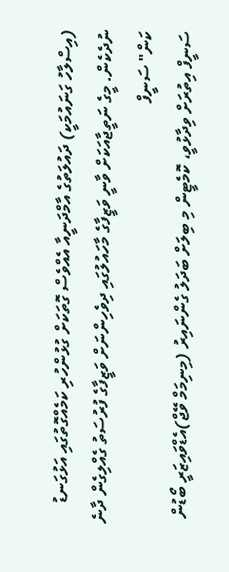(އިސްލާހު ގަނައުމަކީ) ދައުލަތުގެ އާމްދަނީއާ އެއްވެސް ގޮތަކަށް ގުޅުންހުރި ކަމެއްގޮތުގައި އަޅުގަނޑު ނުދެކެން. މީގެ ނަތީޖާއަކަށް ވާނީ ވަޒީފާގެ މާހައުލުގައި ދިވެހިންނަށް ވަޒީފާގެ ފުރުސަތު ގެއްލިގެން ދާނެ ކަން" ސަނީފް
ސަނީފް އިތުރަށް ވިދާޅުވީ، ކޮމެޓީން މި ބިލަށް ބަދަލު ގެންނައިރު (މިނިމަމް ވޭޖް)އެޑްވައިޒަރީ ބޯޑުން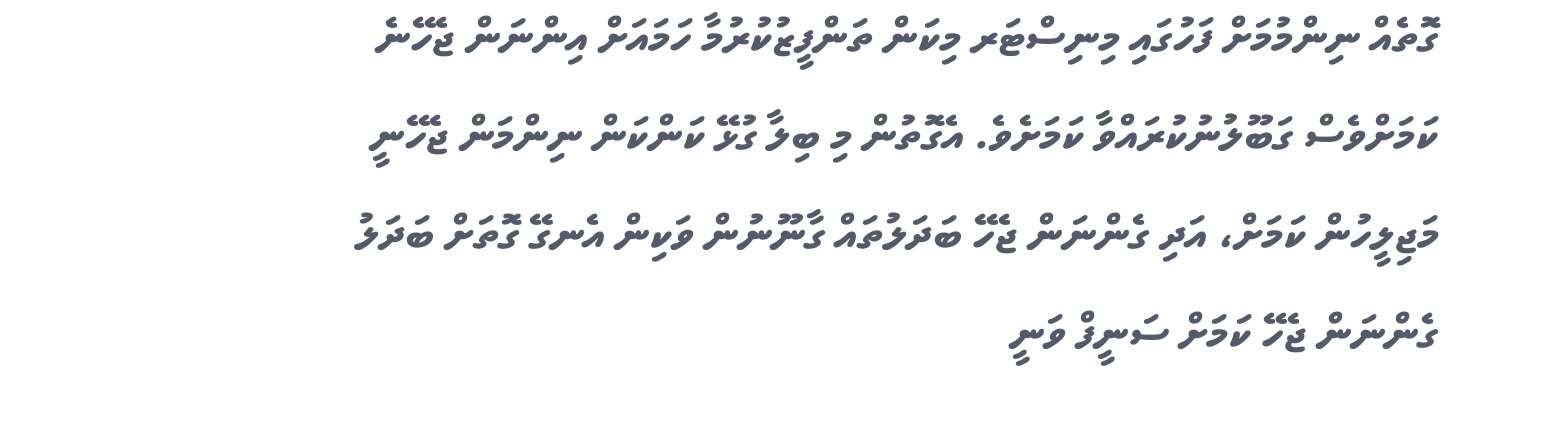ގޮތެއް ނިންމުމަށް ފަހުގައި މިނިސްޓަރ މިކަން ތަންފީޒުކުރުމާ ހަމައަށް އިންނަން ޖެހޭނެ ކަމަށްވެސް ގަބޫލުނުކުރައްވާ ކަމަށެވެ. އެގޮތުން މި ބިލާ ގުޅޭ ކަންކަން ނިންމަން ޖެހޭނީ މަޖިލީހުން ކަމަށް، އަދި ގެންނަން ޖެހޭ ބަދަލުތައް ގާނޫނުން ވަކިން އެނގޭ ގޮތަށް ބަދަލު ގެންނަން ޖެހޭ ކަމަށް ސަނީފް ވަނީ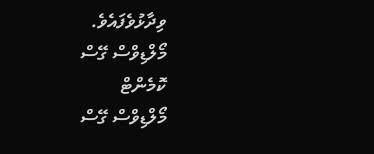ވިދާޅުވެފައެވެ.
މޯލްޑިވްސް ގޭސް
ކޮމެންޓް
މޯލްޑިވްސް ގޭސް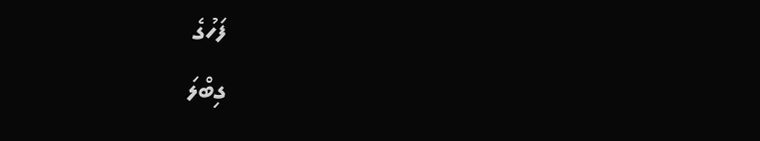ފަހުގެ
ގިބްލަ